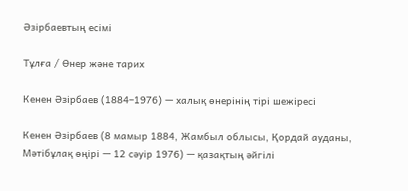Әзірбаевтың есімі

Тұлға / Өнер және тарих

Кенен Әзірбаев (1884–1976) — халық өнерінің тірі шежіресі

Кенен Әзірбаев (8 мамыр 1884, Жамбыл облысы, Қордай ауданы, Мәтібұлақ өңірі — 12 сәуір 1976) — қазақтың әйгілі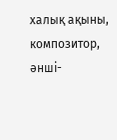халық ақыны, композитор, әнші-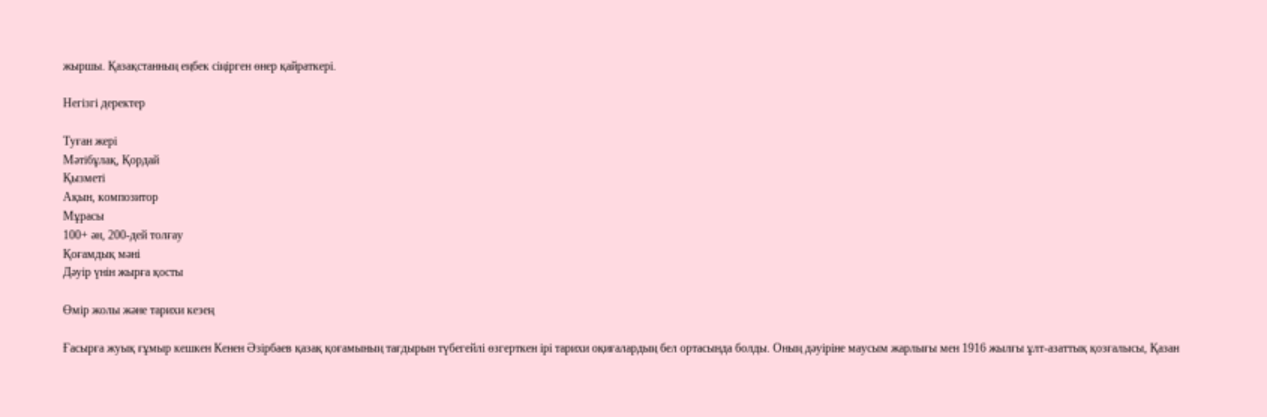жыршы. Қазақстанның еңбек сіңірген өнер қайраткері.

Негізгі деректер

Туған жері
Мәтібұлақ, Қордай
Қызметі
Ақын, композитор
Мұрасы
100+ ән, 200-дей толғау
Қоғамдық мәні
Дәуір үнін жырға қосты

Өмір жолы және тарихи кезең

Ғасырға жуық ғұмыр кешкен Кенен Әзірбаев қазақ қоғамының тағдырын түбегейлі өзгерткен ірі тарихи оқиғалардың бел ортасында болды. Оның дәуіріне маусым жарлығы мен 1916 жылғы ұлт-азаттық қозғалысы, Қазан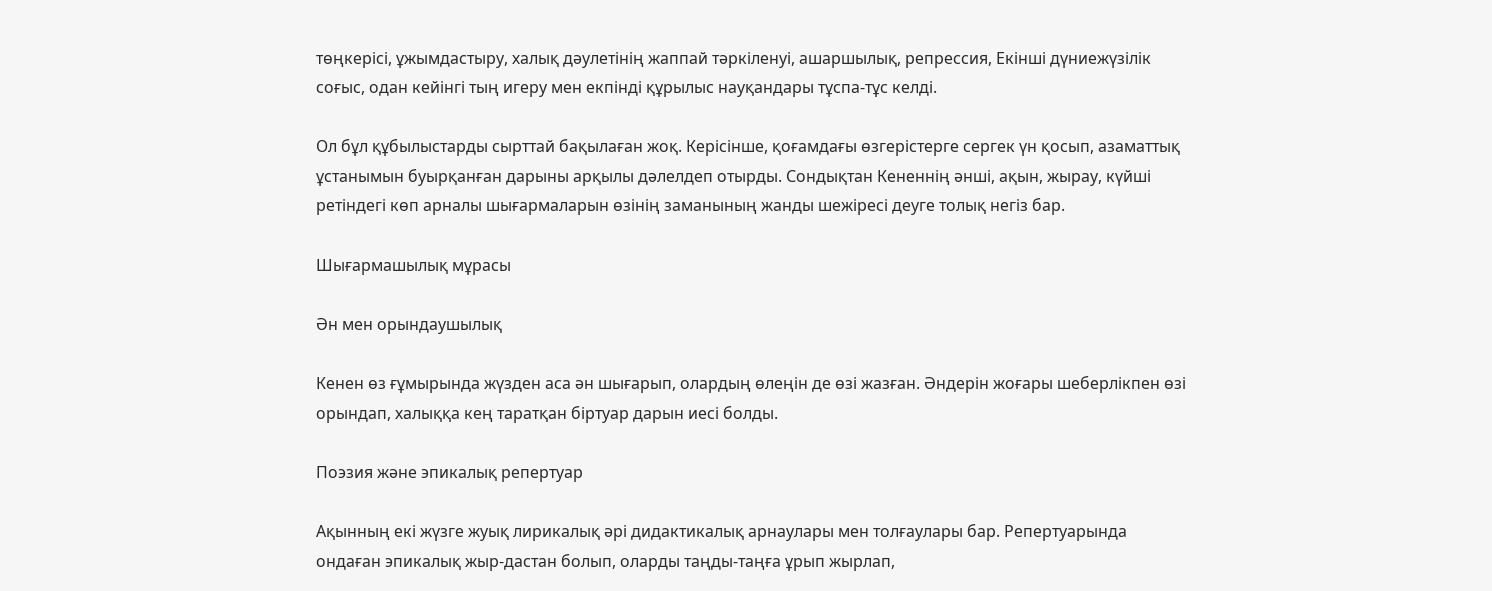төңкерісі, ұжымдастыру, халық дәулетінің жаппай тәркіленуі, ашаршылық, репрессия, Екінші дүниежүзілік соғыс, одан кейінгі тың игеру мен екпінді құрылыс науқандары тұспа-тұс келді.

Ол бұл құбылыстарды сырттай бақылаған жоқ. Керісінше, қоғамдағы өзгерістерге сергек үн қосып, азаматтық ұстанымын буырқанған дарыны арқылы дәлелдеп отырды. Сондықтан Кененнің әнші, ақын, жырау, күйші ретіндегі көп арналы шығармаларын өзінің заманының жанды шежіресі деуге толық негіз бар.

Шығармашылық мұрасы

Ән мен орындаушылық

Кенен өз ғұмырында жүзден аса ән шығарып, олардың өлеңін де өзі жазған. Әндерін жоғары шеберлікпен өзі орындап, халыққа кең таратқан біртуар дарын иесі болды.

Поэзия және эпикалық репертуар

Ақынның екі жүзге жуық лирикалық әрі дидактикалық арнаулары мен толғаулары бар. Репертуарында ондаған эпикалық жыр-дастан болып, оларды таңды-таңға ұрып жырлап,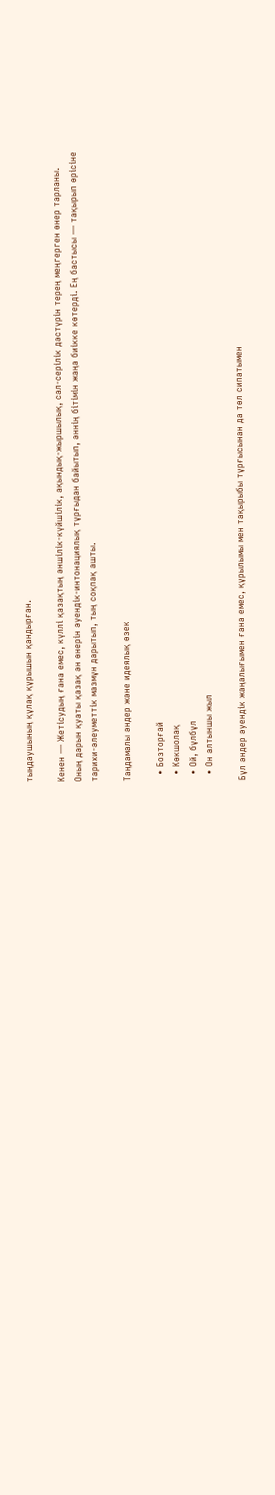тыңдаушының құлақ құрышын қандырған.

Кенен — Жетісудың ғана емес, күллі қазақтың әншілік-күйшілік, ақындық-жыршылық, сал-серілік дәстүрін терең меңгерген өнер тарланы. Оның дарын қуаты қазақ ән өнерін әуендік-интонациялық тұрғыдан байытып, әннің бітімін жаңа биікке көтерді. Ең бастысы — тақырып өрісіне тарихи-әлеуметтік мазмұн дарытып, тың соқпақ ашты.

Таңдамалы әндер және идеялық өзек

  • Бозторғай
  • Көкшолақ
  • Ой, бұлбұл
  • Он алтыншы жыл

Бұл әндер әуендік жаңалығымен ғана емес, құрылымы мен тақырыбы тұрғысынан да төл сипатымен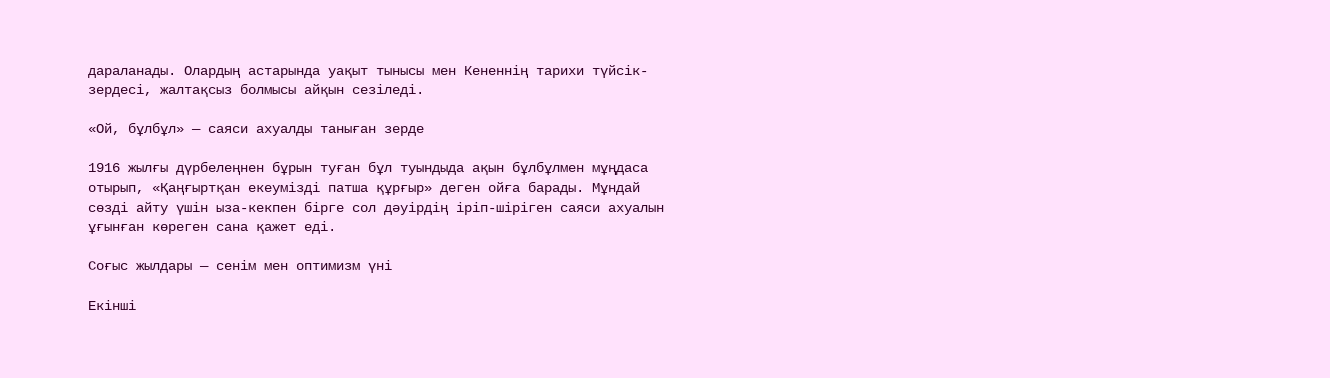дараланады. Олардың астарында уақыт тынысы мен Кененнің тарихи түйсік-зердесі, жалтақсыз болмысы айқын сезіледі.

«Ой, бұлбұл» — саяси ахуалды таныған зерде

1916 жылғы дүрбелеңнен бұрын туған бұл туындыда ақын бұлбұлмен мұңдаса отырып, «Қаңғыртқан екеумізді патша құрғыр» деген ойға барады. Мұндай сөзді айту үшін ыза-кекпен бірге сол дәуірдің іріп-шіріген саяси ахуалын ұғынған көреген сана қажет еді.

Соғыс жылдары — сенім мен оптимизм үні

Екінші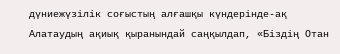дүниежүзілік соғыстың алғашқы күндерінде-ақ Алатаудың ақиық қыранындай саңқылдап, «Біздің Отан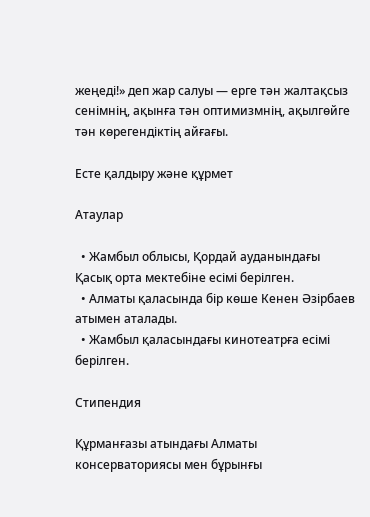жеңеді!» деп жар салуы — ерге тән жалтақсыз сенімнің, ақынға тән оптимизмнің, ақылгөйге тән көрегендіктің айғағы.

Есте қалдыру және құрмет

Атаулар

  • Жамбыл облысы, Қордай ауданындағы Қасық орта мектебіне есімі берілген.
  • Алматы қаласында бір көше Кенен Әзірбаев атымен аталады.
  • Жамбыл қаласындағы кинотеатрға есімі берілген.

Стипендия

Құрманғазы атындағы Алматы консерваториясы мен бұрынғы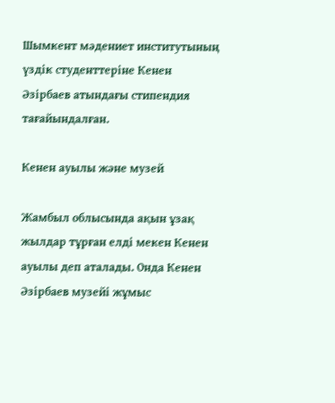Шымкент мәдениет институтының үздік студенттеріне Кенен Әзірбаев атындағы стипендия тағайындалған.

Кенен ауылы және музей

Жамбыл облысында ақын ұзақ жылдар тұрған елді мекен Кенен ауылы деп аталады. Онда Кенен Әзірбаев музейі жұмыс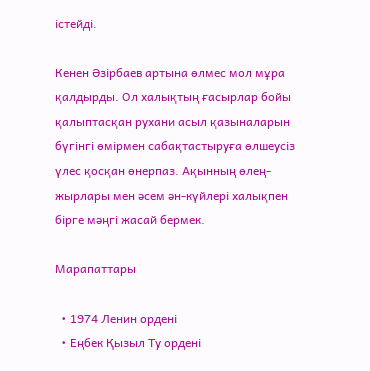істейді.

Кенен Әзірбаев артына өлмес мол мұра қалдырды. Ол халықтың ғасырлар бойы қалыптасқан рухани асыл қазыналарын бүгінгі өмірмен сабақтастыруға өлшеусіз үлес қосқан өнерпаз. Ақынның өлең-жырлары мен әсем ән-күйлері халықпен бірге мәңгі жасай бермек.

Марапаттары

  • 1974 Ленин ордені
  • Еңбек Қызыл Ту ордені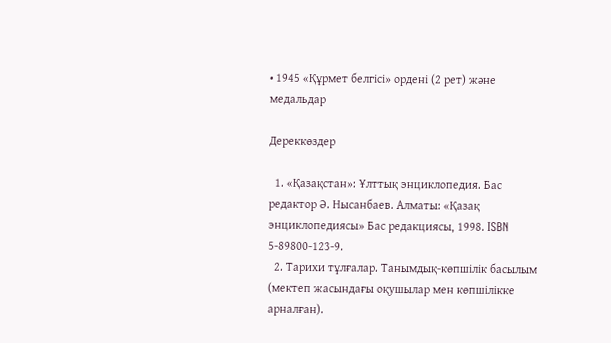• 1945 «Құрмет белгісі» ордені (2 рет) және медальдар

Дереккөздер

  1. «Қазақстан»: Ұлттық энциклопедия. Бас редактор Ә. Нысанбаев. Алматы: «Қазақ энциклопедиясы» Бас редакциясы, 1998. ISBN 5-89800-123-9.
  2. Тарихи тұлғалар. Танымдық-көпшілік басылым (мектеп жасындағы оқушылар мен көпшілікке арналған).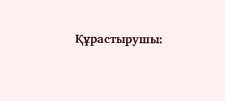Құрастырушы: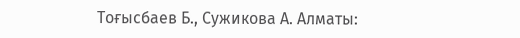Тоғысбаев Б., Сужикова А. Алматы: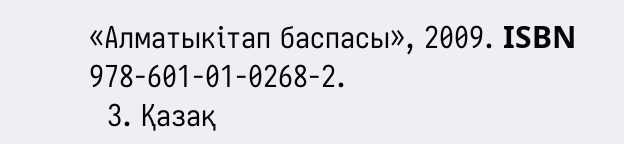«Алматыкітап баспасы», 2009. ISBN 978-601-01-0268-2.
  3. Қазақ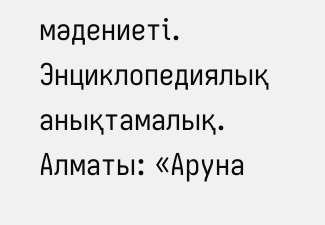мәдениеті. Энциклопедиялық анықтамалық. Алматы: «Аруна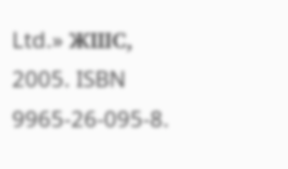Ltd.» ЖШС, 2005. ISBN 9965-26-095-8.